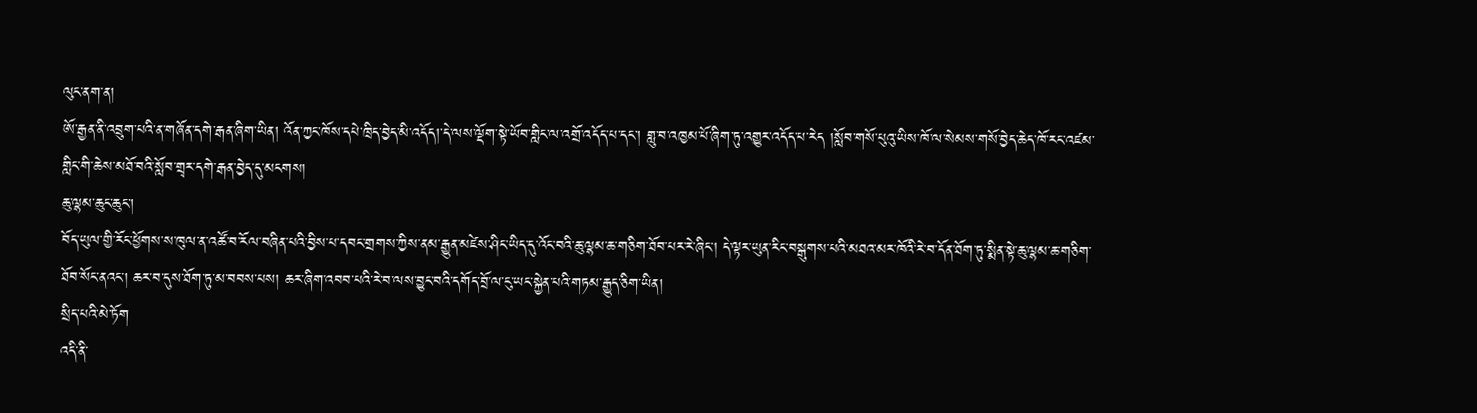ལུང་ནག་ན།
ཨོ་རྒྱན་ནི་འབྲུག་པའི་ན་གཞོན་དགེ་རྒན་ཞིག་ཡིན། འོན་ཀྱང་ཁོས་དཔེ་ཁྲིད་བྱེད་མི་འདོད།་དེ་ལས་ལྡོག་སྟེ་ཡོབ་གླིང་ལ་འགྲོ་འདོད་པ་དང་། གླུ་བ་འཁྱམ་པོ་ཞིག་ཏུ་འགྱུར་འདོད་པ་རེད །སློབ་གསོ་པུའུ་ཡིས་ཁོ་ལ་སེམས་གསོ་བྱེད་ཆེད་ཁོ་རང་འཛམ་གླིང་གི་ཆེས་མཐོ་བའི་སློབ་གྲྭར་དགེ་རྒན་བྱེད་དུ་མངགས།
ཆུ་ལྷམ་ཆུང་ཆུང་།
བོད་ཡུལ་གྱི་རོང་ཕྱོགས་ས་ཁུལ་ན་འཚོ་བ་རོལ་བཞིན་པའི་བྱིས་པ་དབང་གྲགས་ཀྱིས་ནམ་རྒྱུན་མཛེས་ཤིང་ཡིད་དུ་འོང་བའི་ཆུ་ལྷམ་ཆ་གཅིག་ཐོབ་པར་རེ་ཞིང་། དེ་ལྟར་ཡུན་རིང་བསྒུགས་པའི་མཐའ་མར་ཁོའི་རེ་བ་དོན་ཐོག་ཏུ་སྨིན་སྟེ་ཆུ་ལྷམ་ཆ་གཅིག་ཐོབ་སོང་ནའང་། ཆར་བ་དུས་ཐོག་ཏུ་མ་བབས་པས། ཆར་ཞིག་འབབ་པའི་རེ་བ་ལས་བྱུང་བའི་དགོད་བྲོ་ལ་ངུ་ཡང་སྐྱེན་པའི་གཏམ་རྒྱུད་ཅིག་ཡིན།
སྲིད་པའི་མེ་ཏོག
འདི་ནི་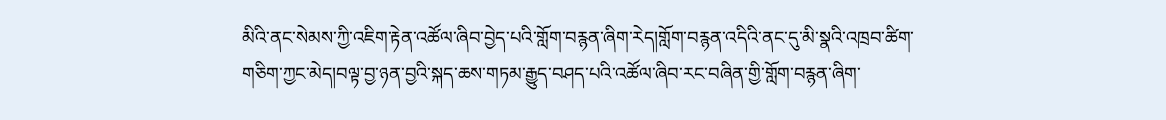མིའི་ནང་སེམས་ཀྱི་འཇིག་རྟེན་འཚོལ་ཞིབ་བྱེད་པའི་གློག་བརྙན་ཞིག་རེད།གློག་བརྙན་འདིའི་ནང་དུ་མི་སྣའི་འཁྲབ་ཚིག་གཅིག་ཀྱང་མེད།བལྟ་བྱ་ཉན་བྱའི་སྐད་ཆས་གཏམ་རྒྱུད་བཤད་པའི་འཚོལ་ཞིབ་རང་བཞིན་གྱི་གློག་བརྙན་ཞིག་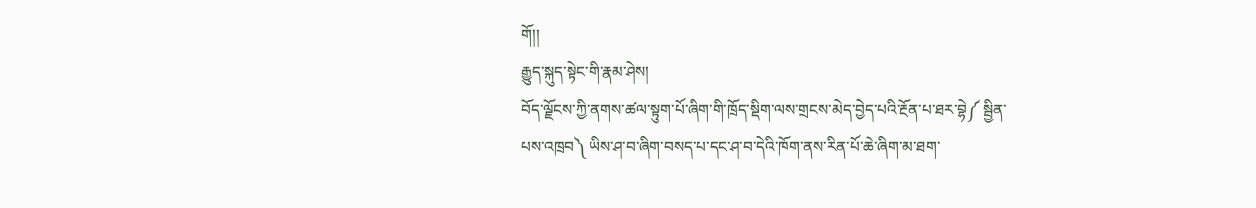གོ།།
རྒྱུད་སྐུད་སྟེང་གི་རྣམ་ཤེས།
བོད་ལྗོངས་ཀྱི་ནགས་ཚལ་སྟུག་པོ་ཞིག་གི་ཁྲོད་སྡིག་ལས་གྲངས་མེད་བྱེད་པའི་རྔོན་པ་ཐར་བྷེ༼ སྦྱིན་པས་འཁྲབ༽ ཡིས་ཤ་བ་ཞིག་བསད་པ་དང་ཤ་བ་དེའི་ཁོག་ནས་རིན་པོ་ཆེ་ཞིག་མ་ཐག་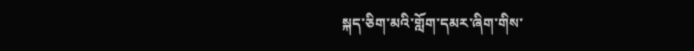སྐད་ཅིག་མའི་གློག་དམར་ཞིག་གིས་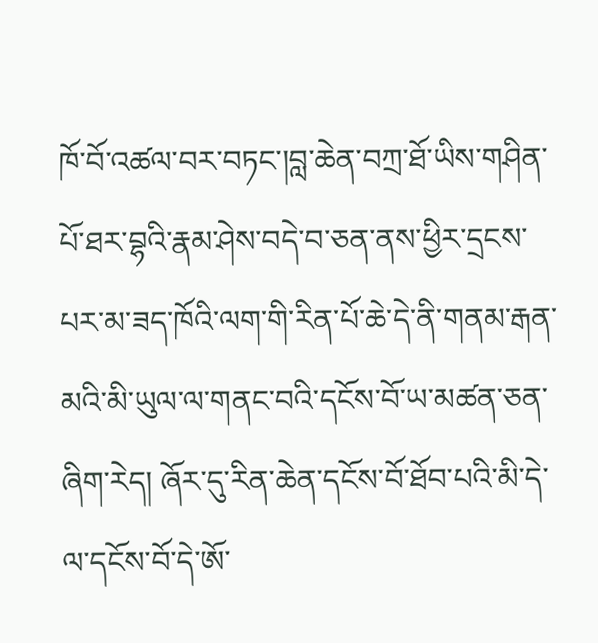ཁོ་བོ་འཚལ་བར་བཏང་།བླ་ཆེན་བཀྲ་ཐོ་ཡིས་གཤིན་པོ་ཐར་བྷའི་རྣམ་ཤེས་བདེ་བ་ཅན་ནས་ཕྱིར་དྲངས་པར་མ་ཟད་ཁོའི་ལག་གི་རིན་པོ་ཆེ་དེ་ནི་གནམ་རྒན་མའི་མི་ཡུལ་ལ་གནང་བའི་དངོས་བོ་ཡ་མཚན་ཅན་ཞིག་རེད། ཞོར་དུ་རིན་ཆེན་དངོས་བོ་ཐོབ་པའི་མི་དེ་ལ་དངོས་བོ་དེ་ཨོ་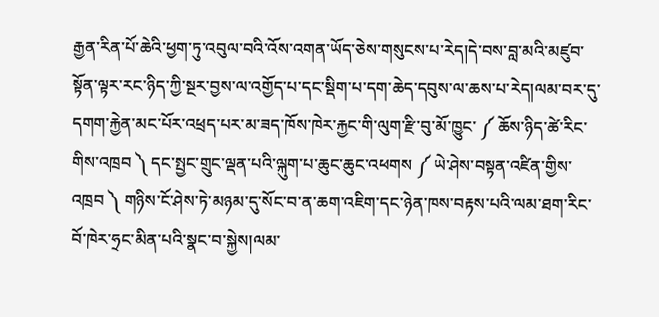རྒྱན་རིན་པོ་ཆེའི་ཕྱག་ཏུ་འབུལ་བའི་འོས་འགན་ཡོད་ཅེས་གསུངས་པ་རེད།དེ་བས་བླ་མའི་མཛུབ་སྟོན་ལྟར་རང་ཉིད་ཀྱི་སྔར་བྱས་ལ་འགྱོད་པ་དང་སྡིག་པ་དག་ཆེད་དབུས་ལ་ཆས་པ་རེད།ལམ་བར་དུ་དགག་རྐྱེན་མང་པོར་འཕྲད་པར་མ་ཟད་ཁོས་ཁེར་རྐྱང་གི་ལུག་རྫི་བུ་མོ་ཁྱུང་ ༼ ཆོས་ཉིད་ཚེ་རིང་གིས་འཁྲབ ༽ དང་སྤྱང་གྲུང་ལྡན་པའི་ལྐུག་པ་ཆུང་ཆུང་འཕགས ༼ ཡེ་ཤེས་བསྟན་འཛིན་གྱིས་འཁྲབ ༽ གཉིས་ངོ་ཤེས་ཏེ་མཉམ་དུ་སོང་བ་ན་ཆག་འཇིག་དང་ཉེན་ཁས་བརྟས་པའི་ལམ་ཐག་རིང་བོ་ཁེར་ཧྲང་མིན་པའི་སྣང་བ་སྐྱེས།ལམ་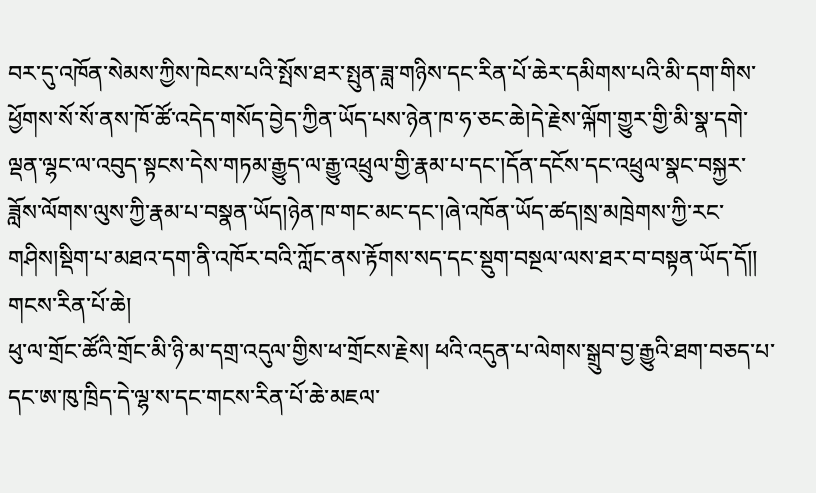བར་དུ་འཁོན་སེམས་ཀྱིས་ཁེངས་པའི་སྤོས་ཐར་སྤུན་ཟླ་གཉིས་དང་རིན་པོ་ཆེར་དམིགས་པའི་མི་དག་གིས་ཕྱོགས་སོ་སོ་ནས་ཁོ་ཚོ་འདེད་གསོད་བྱེད་ཀྱིན་ཡོད་པས་ཉེན་ཁ་ཧ་ཅང་ཆེ།དེ་རྗེས་ལྐོག་གྱུར་གྱི་མི་སྣ་དགེ་ལྡན་ལྷང་ལ་འབུད་སྟངས་དེས་གཏམ་རྒྱུད་ལ་རྒྱུ་འཕྲུལ་གྱི་རྣམ་པ་དང་།དོན་དངོས་དང་འཕྲུལ་སྣང་བསྐྱར་ཟློས་ལོགས་ལུས་ཀྱི་རྣམ་པ་བསྣན་ཡོད།ཉེན་ཁ་གང་མང་དང་།ཞེ་འཁོན་ཡོད་ཚད།སྲ་མཁྲེགས་ཀྱི་རང་གཤིས།སྡིག་པ་མཐའ་དག་ནི་འཁོར་བའི་ཀློང་ནས་རྟོགས་སད་དང་སྡུག་བསྔལ་ལས་ཐར་བ་བསྟན་ཡོད་དོ།།
གངས་རིན་པོ་ཆེ།
ཕུ་ལ་གྲོང་ཚོའི་གྲོང་མི་ཉི་མ་དགྲ་འདུལ་གྱིས་ཕ་གྲོངས་རྗེས། ཕའི་འདུན་པ་ལེགས་སྒྲུབ་བྱ་རྒྱུའི་ཐག་བཅད་པ་དང་ཨ་ཁུ་ཁྲིད་དེ་ལྷ་ས་དང་གངས་རིན་པོ་ཆེ་མཇལ་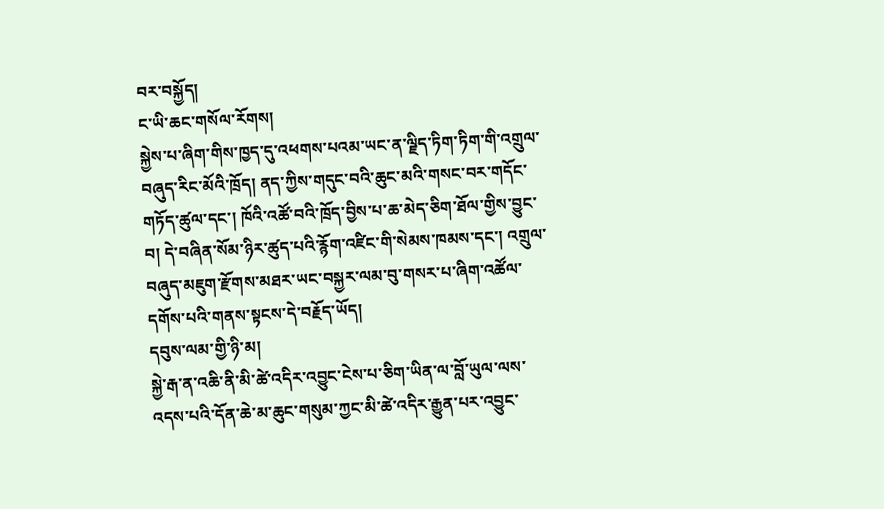བར་བསྐྱོད།
ང་ཡི་ཆང་གསོལ་རོགས།
སྐྱེས་པ་ཞིག་གིས་ཁྱད་དུ་འཕགས་པའམ་ཡང་ན་ལྗིད་ཏིག་ཏིག་གི་འགྲུལ་བཞུད་རིང་མོའི་ཁྲོད། ནད་ཀྱིས་གདུང་བའི་ཆུང་མའི་གསང་བར་གདོང་གཏོད་ཚུལ་དང་། ཁོའི་འཚོ་བའི་ཁྲོད་བྱིས་པ་ཆ་མེད་ཅིག་ཐོལ་གྱིས་བྱུང་བ། དེ་བཞིན་སོམ་ཉིར་ཚུད་པའི་རྙོག་འཛིང་གི་སེམས་ཁམས་དང་། འགྲུལ་བཞུད་མཇུག་རྫོགས་མཐར་ཡང་བསྐྱར་ལམ་བུ་གསར་པ་ཞིག་འཚོལ་དགོས་པའི་གནས་སྟངས་དེ་བརྗོད་ཡོད།
དབུས་ལམ་གྱི་ཉི་མ།
སྐྱེ་རྒ་ན་འཆི་ནི་མི་ཚེ་འདིར་འབྱུང་ངེས་པ་ཅིག་ཡིན་ལ་བློ་ཡུལ་ལས་འདས་པའི་དོན་ཆེ་མ་ཆུང་གསུམ་ཀྱང་མི་ཚེ་འདིར་རྒྱུན་པར་འབྱུང་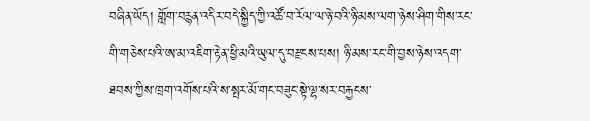བཞིན་ཡོད། གློག་བརྙན་འདིར་བདེ་སྐྱིད་ཀྱི་འཚོ་བ་རོལ་ལ་ཉེ་བའི་ཉི་མས་ལག་ཉེས་ཤིག་གིས་རང་གི་གཅེས་པའི་ཨ་མ་འཇིག་རྟེན་ཕྱི་མའི་ཡུལ་དུ་བརྫངས་པས། ཉི་མས་རང་གི་བྱས་ཉེས་འདག་ཐབས་ཀྱིས་ཁྲག་འགོས་པའི་ས་སྤར་མོ་གང་བཟུང་སྟེ་ལྷ་སར་བརྐྱངས་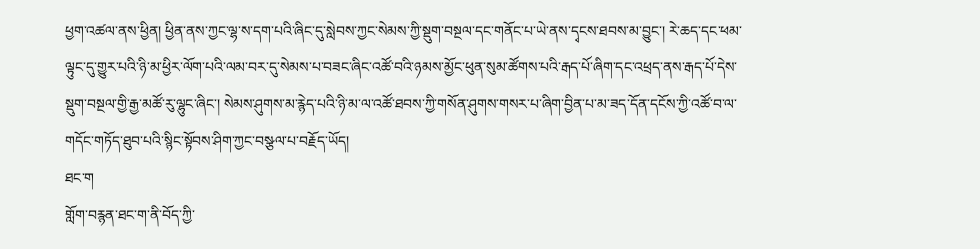ཕྱག་འཚལ་ནས་ཕྱིན། ཕྱིན་ནས་ཀྱང་ལྷ་ས་དག་པའི་ཞིང་དུ་སླེབས་ཀྱང་སེམས་ཀྱི་སྡུག་བསྔལ་དང་གནོང་པ་ཡེ་ནས་དྭངས་ཐབས་མ་བྱུང་། རེ་ཆད་དང་ཕམ་ལྟུང་དུ་གྱུར་པའི་ཉི་མ་ཕྱིར་ལོག་པའི་ལམ་བར་དུ་སེམས་པ་བཟང་ཞིང་འཚོ་བའི་ཉམས་མྱོང་ཕུན་སུམ་ཚོགས་པའི་རྒད་པོ་ཞིག་དང་འཕྲད་ནས་རྒད་པོ་དེས་སྡུག་བསྔལ་གྱི་རྒྱ་མཚོ་རུ་ལྷུང་ཞིང་། སེམས་ཤུགས་མ་རྙེད་པའི་ཉི་མ་ལ་འཚོ་ཐབས་ཀྱི་གསོན་ཤུགས་གསར་པ་ཞིག་བྱིན་པ་མ་ཟད་དོན་དངོས་ཀྱི་འཚོ་བ་ལ་གདོང་གཏོད་ཐུབ་པའི་སྙིང་སྟོབས་ཤིག་ཀྱང་བསྩལ་པ་བརྗོད་ཡོད།
ཐང་ག
གློག་བརྙན་ཐང་ག་ནི་བོད་ཀྱི་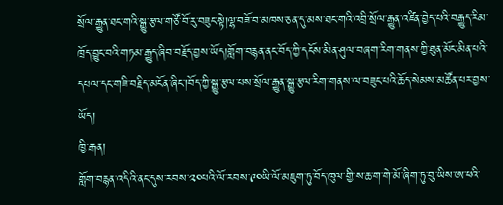སྲོལ་རྒྱུན་ཐང་གའི་སྒྱུ་རྩལ་གཙོ་བོ་རུ་བཟུང་སྟེ།ལྷ་བཟོ་བ་མཁས་ཅན་དུ་མས་ཐང་གའི་འབྲི་སྲོལ་རྒྱུན་འཛིན་བྱེད་པའི་བརྒྱུད་རིམ་ཁྲོད་བྱུང་བའི་གཏམ་རྒྱུད་ཞིབ་བརྗོད་བྱས་ཡོད།གློག་བརྙན་ནང་བོད་ཀྱི་དངོས་མིན་ཤུལ་བཞག་རིག་གནས་ཀྱི་ཐུན་མོང་མིན་པའི་དཔལ་དང་གཟི་བརྗིད་མངོན་ཞིང་།བོད་ཀྱི་སྒྱུ་རྩལ་པས་སྲོལ་རྒྱུན་སྒྱུ་རྩལ་རིག་གནས་ལ་བཟུང་པའི་ཆོད་སེམས་མཚོན་པར་བྱས་ཡོད།
ཁྱི་རྒན།
གློག་བརྙན་འདིའི་ནང་དུས་རབས་༢༠པའི་ལོ་རབས་༩༠ཡི་ལོ་མཇུག་ཏུ་བོད་ཁུལ་གྱི་ས་ཆ་ག་གེ་མོ་ཞིག་ཏུ་བུ་ཡིས་ཨ་ཕའི་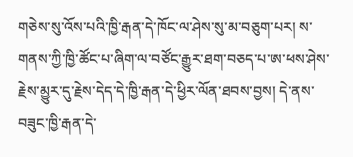གཅེས་སུ་འོས་པའི་ཁྱི་རྒན་དེ་ཁོང་ལ་ཤེས་སུ་མ་བཅུག་པར། ས་གནས་ཀྱི་ཁྱི་ཚོང་པ་ཞིག་ལ་བཙོང་རྒྱུར་ཐག་བཅད་པ་ཨ་ཕས་ཤེས་རྗེས་མྱུར་དུ་རྗེས་དེད་དེ་ཁྱི་རྒན་དེ་ཕྱིར་ལོན་ཐབས་བྱས། དེ་ནས་བཟུང་ཁྱི་རྒན་དེ་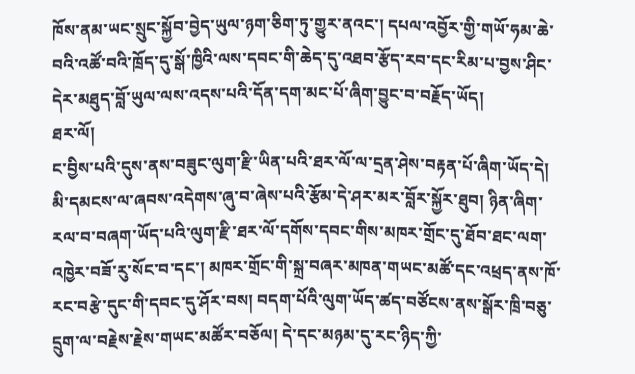ཁོས་ནམ་ཡང་སྲུང་སྐྱོབ་བྱེད་ཡུལ་ཉག་ཅིག་ཏུ་གྱུར་ནའང་། དཔལ་འབྱོར་གྱི་གཡོ་ཧམ་ཆེ་བའི་འཚོ་བའི་ཁྲོད་དུ་སྒོ་ཁྱིའི་ལས་དབང་གི་ཆེད་དུ་འཐབ་རྩོད་རབ་དང་རིམ་པ་བྱས་ཤིང་དེར་མཐུད་བློ་ཡུལ་ལས་འདས་པའི་དོན་དག་མང་པོ་ཞིག་བྱུང་བ་བརྗོད་ཡོད།
ཐར་ལོ།
ང་བྱིས་པའི་དུས་ནས་བཟུང་ལུག་རྫི་ཡིན་པའི་ཐར་ལོ་ལ་དྲན་ཤེས་བརྟན་པོ་ཞིག་ཡོད་དེ། མི་དམངས་ལ་ཞབས་འདེགས་ཞུ་བ་ཞེས་པའི་རྩོམ་དེ་ཤར་མར་བློར་སྐྱོར་ཐུབ། ཉིན་ཞིག་རལ་བ་བཞག་ཡོད་པའི་ལུག་རྫི་ཐར་ལོ་དགོས་དབང་གིས་མཁར་གྲོང་དུ་ཐོབ་ཐང་ལག་འཁྱེར་བཟོ་རུ་སོང་བ་དང་། མཁར་གྲོང་གི་སྐྲ་བཞར་མཁན་གཡང་མཚོ་དང་འཕྲད་ནས་ཁོ་རང་བརྩེ་དུང་གི་དབང་དུ་ཤོར་བས། བདག་པོའི་ལུག་ཡོད་ཚད་བཙོངས་ནས་སྒོར་ཁྲི་བཅུ་དྲུག་ལ་བརྗེས་རྗེས་གཡང་མཚོར་བཅོལ། དེ་དང་མཉམ་དུ་རང་ཉིད་ཀྱི་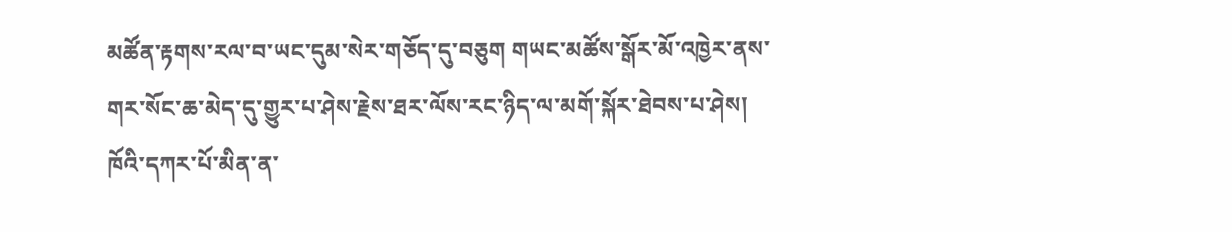མཚོན་རྟགས་རལ་བ་ཡང་དུམ་སེར་གཅོད་དུ་བཅུག གཡང་མཚོས་སྒོར་མོ་འཁྱེར་ནས་གར་སོང་ཆ་མེད་དུ་གྱུར་པ་ཤེས་རྗེས་ཐར་ལོས་རང་ཉིད་ལ་མགོ་སྐོར་ཐེབས་པ་ཤེས། ཁོའི་དཀར་པོ་མིན་ན་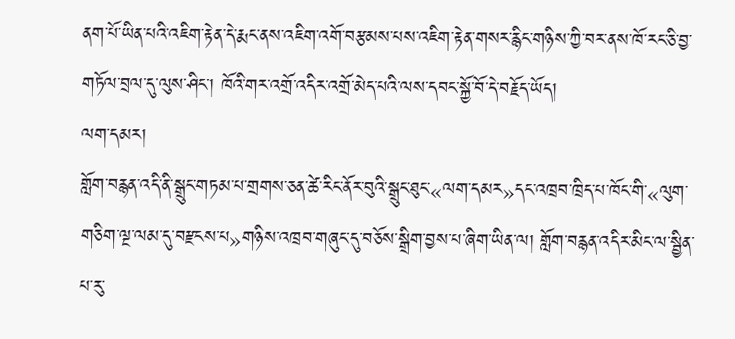ནག་པོ་ཡིན་པའི་འཇིག་རྟེན་དེ་རྨང་ནས་འཇིག་འགོ་བརྩམས་པས་འཇིག་རྟེན་གསར་རྙིང་གཉིས་ཀྱི་བར་ནས་ཁོ་རང་ཅི་བྱ་གཏོལ་བྲལ་དུ་ལུས་ཤིང་། ཁོའི་གར་འགྲོ་འདིར་འགྲོ་མེད་པའི་ལས་དབང་སྐྱོ་བོ་དེ་བརྗོད་ཡོད།
ལག་དམར།
གློག་བརྙན་འདི་ནི་སྒྲུང་གཏམ་པ་གྲགས་ཅན་ཚེ་རིང་ནོར་བུའི་སྒྲུང་ཐུང་«ལག་དམར»དང་འཁྲབ་ཁྲིད་པ་ཁོང་གི་«ལུག་གཅིག་ལྔ་ལམ་དུ་བརྫངས་པ»གཉིས་འཁྲབ་གཞུང་དུ་བཅོས་སྒྲིག་བྱས་པ་ཞིག་ཡིན་ལ། གློག་བརྙན་འདིར་མིང་ལ་སྦྱིན་པ་རུ་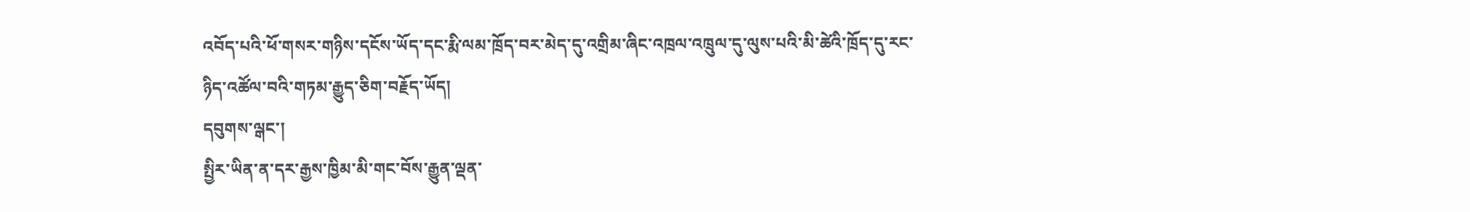འབོད་པའི་ཕོ་གསར་གཉིས་དངོས་ཡོད་དང་རྨི་ལམ་ཁྲོད་བར་མེད་དུ་འགྲིམ་ཞིང་འཁྲལ་འཁྲུལ་དུ་ལུས་པའི་མི་ཚེའི་ཁྲོད་དུ་རང་ཉིད་འཚོལ་བའི་གཏམ་རྒྱུད་ཅིག་བརྗོད་ཡོད།
དབུགས་ལྒང་།
སྤྱིར་ཡིན་ན་དར་རྒྱས་ཁྱིམ་མི་གང་བོས་རྒྱུན་ལྡན་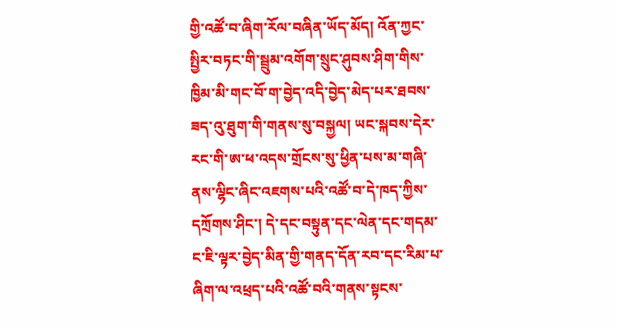གྱི་འཚོ་བ་ཞིག་རོལ་བཞིན་ཡོད་མོད། འོན་ཀྱང་སྤྱིར་བཏང་གི་སྦྲུམ་འགོག་སྲུང་ཤུབས་ཤིག་གིས་ཁྱིམ་མི་གང་བོ་ག་བྱེད་འདི་བྱེད་མེད་པར་ཐབས་ཟད་འུ་ཐུག་གི་གནས་སུ་བསྐྱལ། ཡང་སྐབས་དེར་རང་གི་ཨ་ཕ་འདས་གྲོངས་སུ་ཕྱིན་པས་མ་གཞི་ནས་ལྷིང་ཞིང་འཇགས་པའི་འཚོ་བ་དེ་ཁད་ཀྱིས་དཀྲོགས་ཤིང་། དེ་དང་བསྟུན་དང་ལེན་དང་གདམ་ང་ཇི་ལྟར་བྱེད་མིན་གྱི་གནད་དོན་རབ་དང་རིམ་པ་ཞིག་ལ་འཕྲད་པའི་འཚོ་བའི་གནས་སྟངས་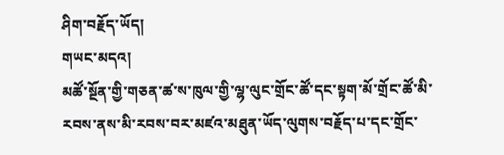ཤིག་བརྗོད་ཡོད།
གཡང་མདའ།
མཚོ་སྔོན་གྱི་གཅན་ཚ་ས་ཁུལ་གྱི་ལྷ་ལུང་གྲོང་ཚོ་དང་སྟག་མོ་གྲོང་ཚོ་མི་རབས་ནས་མི་རབས་བར་མཛའ་མཐུན་ཡོད་ལུགས་བརྗོད་པ་དང་གྲོང་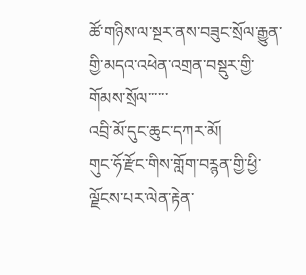ཚོ་གཉིས་ལ་སྔར་ནས་བཟུང་སྲོལ་རྒྱུན་གྱི་མདའ་འཕེན་འགྲན་བསྡུར་གྱི་གོམས་སྲོལ་་་་་་
འབྲི་མོ་དུང་ཆུང་དཀར་མོ།
གུང་ཧོ་རྫོང་གིས་གློག་བཪྙན་གྱི་ཕྱི་ལྗོངས་པར་ལེན་རྟེན་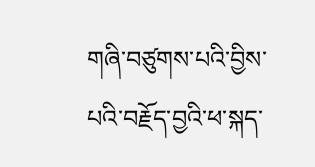གཞི་བཙུགས་པའི་བྱིས་པའི་བརྗོད་བྱའི་ཕ་སྐད་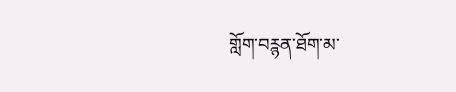གློག་བཪྙན་ཐོག་མ་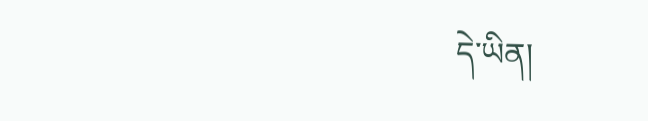དེ་ཡིན།